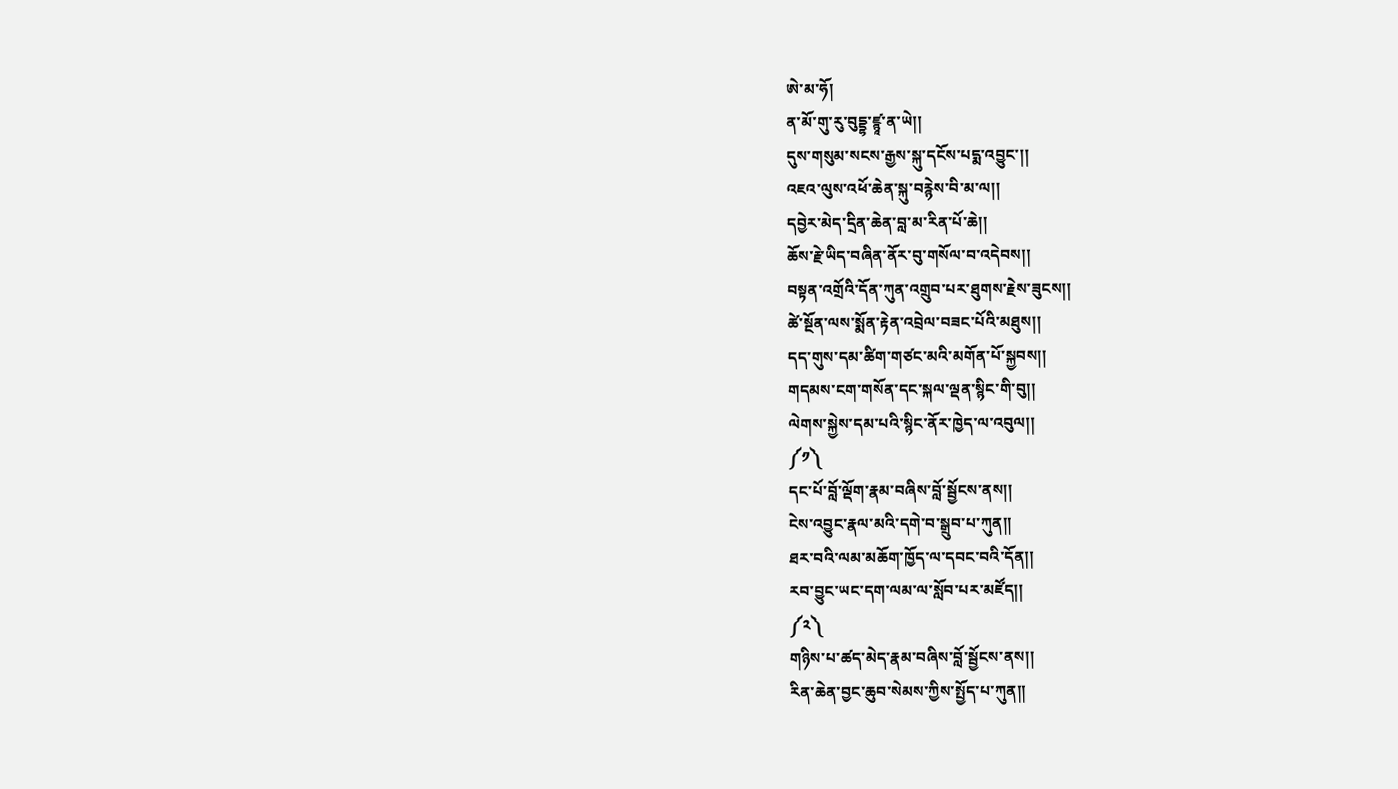ཨེ་མ་ཧོ།
ན་མོ་གུ་རུ་བུདྡྷ་ཛྙཱ་ན་ཡེ།།
དུས་གསུམ་སངས་རྒྱས་སྐུ་དངོས་པདྨ་འབྱུང་།།
འཇའ་ལུས་འཕོ་ཆེན་སྐུ་བརྙེས་བི་མ་ལ།།
དབྱེར་མེད་དྲིན་ཆེན་བླ་མ་རིན་པོ་ཆེ།།
ཆོས་རྗེ་ཡིད་བཞིན་ནོར་བུ་གསོལ་བ་འདེབས།།
བསྟན་འགྲོའི་དོན་ཀུན་འགྲུབ་པར་ཐུགས་རྗེས་ཟུངས།།
ཚེ་སྔོན་ལས་སྨོན་རྟེན་འབྲེལ་བཟང་པོའི་མཐུས།།
དད་གུས་དམ་ཚིག་གཙང་མའི་མགོན་པོ་སྐྱབས།།
གདམས་ངག་གསོན་དང་སྐལ་ལྡན་སྙིང་གི་བུ།།
ལེགས་སྐྱེས་དམ་པའི་སྙིང་ནོར་ཁྱེད་ལ་འབུལ།།
༼༡༽
དང་པོ་བློ་ལྡོག་རྣམ་བཞིས་བློ་སྦྱོངས་ནས།།
ངེས་འབྱུང་རྣལ་མའི་དགེ་བ་སྒྲུབ་པ་ཀུན།།
ཐར་བའི་ལམ་མཆོག་ཁྱོད་ལ་དབང་བའི་དོན།།
རབ་བྱུང་ཡང་དག་ལམ་ལ་སློབ་པར་མཛོད།།
༼༢༽
གཉིས་པ་ཚད་མེད་རྣམ་བཞིས་བློ་སྦྱོངས་ནས།།
རིན་ཆེན་བྱང་ཆུབ་སེམས་ཀྱིས་སྤྱོད་པ་ཀུན།།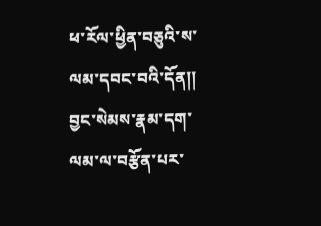ཕ་རོལ་ཕྱིན་བཅུའི་ས་ལམ་དབང་བའི་དོན།།
བྱང་སེམས་རྣམ་དག་ལམ་ལ་བརྩོན་པར་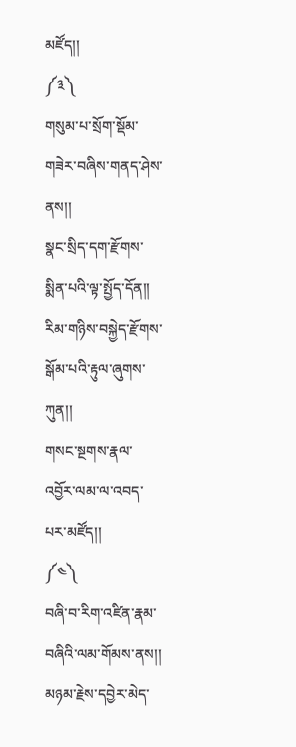མཛོད།།
༼༣༽
གསུམ་པ་སྲོག་སྡོམ་གཟེར་བཞིས་གནད་ཤེས་ནས།།
སྣང་སྲིད་དག་རྫོགས་སྨིན་པའི་ལྟ་སྤྱོད་དོན།།
རིམ་གཉིས་བསྐྱེད་རྫོགས་སྒོམ་པའི་རྟུལ་ཞུགས་ཀུན།།
གསང་སྔགས་རྣལ་འབྱོར་ལམ་ལ་འབད་པར་མཛོད།།
༼༤༽
བཞི་བ་རིག་འཛིན་རྣམ་བཞིའི་ལམ་གོམས་ནས།།
མཉམ་རྗེས་དབྱེར་མེད་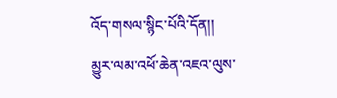འོད་གསལ་སྙིང་པོའི་དོན།།
མྱུར་ལམ་འཕོ་ཆེན་འཇའ་ལུས་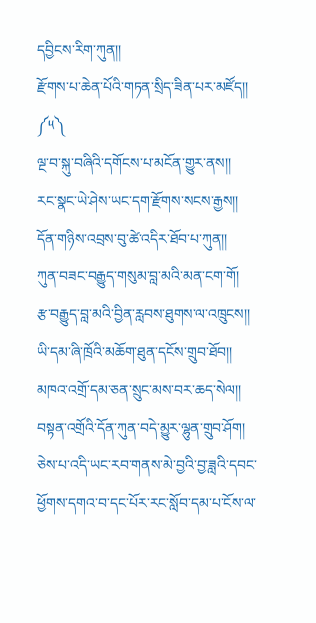དབྱིངས་རིག་ཀུན།།
རྫོགས་པ་ཆེན་པོའི་གཏན་སྲིད་ཟིན་པར་མཛོད།།
༼༥༽
ལྔ་བ་སྐུ་བཞིའི་དགོངས་པ་མངོན་གྱུར་ནས།།
རང་སྣང་ཡེ་ཤེས་ཡང་དག་རྫོགས་སངས་རྒྱས།།
དོན་གཉིས་འབྲས་བུ་ཚེ་འདིར་ཐོབ་པ་ཀུན།།
ཀུན་བཟང་བརྒྱུད་གསུམ་བླ་མའི་མན་ངག་གོ།
རྩ་བརྒྱུད་བླ་མའི་བྱིན་རླབས་ཐུགས་ལ་འཁྲུངས།།
ཡི་དམ་ཞི་ཁྲོའི་མཆོག་ཐུན་དངོས་གྲུབ་ཐོབ།།
མཁའ་འགྲོ་དམ་ཅན་སྲུང་མས་བར་ཆད་སེལ།།
བསྟན་འགྲོའི་དོན་ཀུན་བདེ་མྱུར་ལྷུན་གྲུབ་ཤོག།
ཅེས་པ་འདི་ཡང་རབ་གནས་མེ་བྱའི་བྱ་ཟླའི་དབང་ཕྱོགས་དགའ་བ་དང་པོར་རང་སློབ་དམ་པ་ངོས་ལ་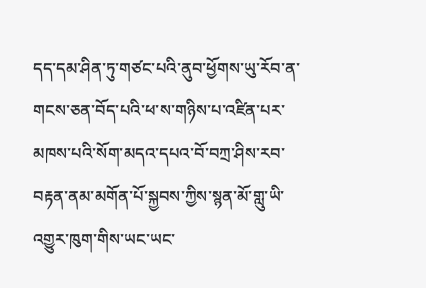དད་དམ་ཤིན་ཏུ་གཙང་པའི་ནུབ་ཕྱོགས་ཡུ་རོབ་ན་གངས་ཅན་བོད་པའི་ཕ་ས་གཉིས་པ་འཛིན་པར་མཁས་པའི་སོག་མདའ་དཔའ་བོ་བཀྲ་ཤིས་རབ་བརྟན་ནམ་མགོན་པོ་སྐྱབས་ཀྱིས་སྙན་མོ་གླུ་ཡི་འགྱུར་ཁུག་གིས་ཡང་ཡང་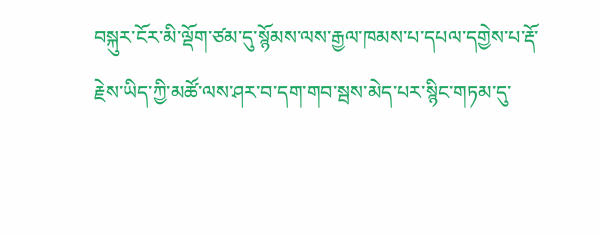བསྐུར་ངོར་མི་ལྡོག་ཙམ་དུ་སྙོམས་ལས་རྒྱལ་ཁམས་པ་དཔལ་དགྱེས་པ་རྡོ་རྗེས་ཡིད་ཀྱི་མཚོ་ལས་ཤར་བ་དག་གབ་སྦས་མེད་པར་སྙིང་གཏམ་དུ་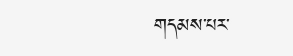གདམས་པར་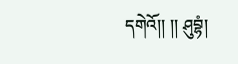དགེའོ།། །། ཤུབྷཾ།